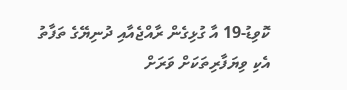ކޮވިޑު-19 އާ ގުޅިގެން ރާއްޖެއާއި ދުނިޔޭގެ ތަފާތު އެކި ވިޔަފާރިތަކަށް ވަރަށް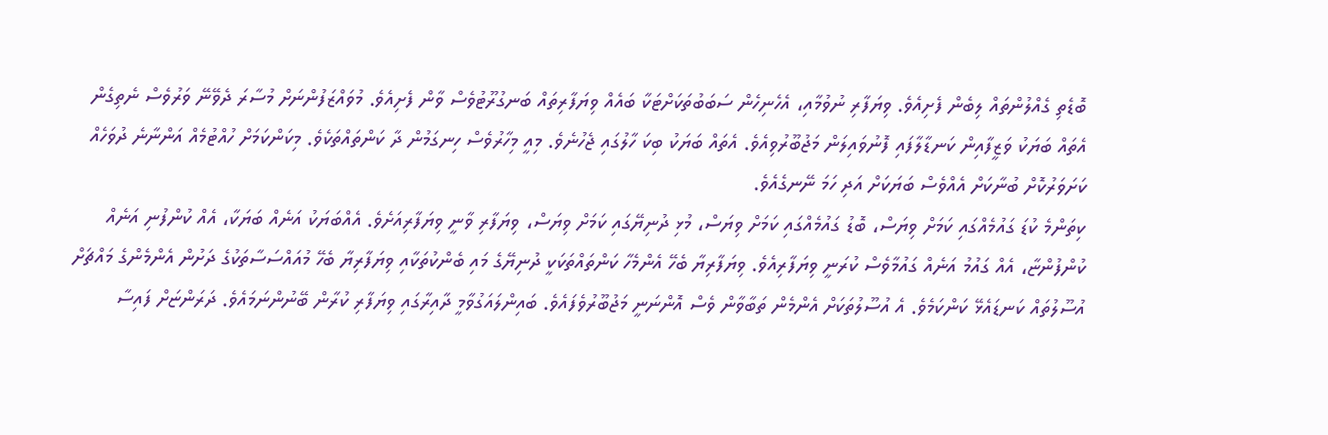ބޮޑެތި ގެއްލުންތައް ލިބެން ފެށިއެވެ. ވިޔަފާރި ނުވުމާއި، އެހެނިހެން ސަބަބުތަކަށްޓަކާ ބައެއް ވިޔަފާރިތައް ބަނގުރޫޓުވެސް ވާން ފެށިއެވެ. މުވައްޒަފުންނަށް މުސާރަ ދެވޭނޭ ވަރުވެސް ނެތިގެން އެތައް ބަޔަކު ވަޒީފާއިން ކަނޑާލާފައި ފޮނުވައިލަން މަޖުބޫރުވިއެވެ. އެތައް ބަޔަކު ބިކަ ހާލުގައި ޖެހުނެވެ. މިއީ މިހާރުވެސް ހިނގަމުން ދާ ކަންތައްތަކެވެ. މިކަންކަމަށް ހުއްޓުމެއް އަންނާނެ ދުވަހެއް ކަށަވަރުކޮށް ބުނާކަށް އެއްވެސް ބަޔަކަށް އަދި ހަމަ ނޭނގެއެވެ.
ކިތަންމެ ކުޑަ ގައުމެއްގައި ކަމަށް ވިޔަސް، ބޮޑު ގައުމެއްގައި ކަމަށް ވިޔަސް، މުޅި ދުނިޔޭގައި ކަމަށް ވިޔަސް، ވިޔަފާރި ވާނީ ވިޔަފާރިއަށެވެ. އެއްބަޔަކު އަނެއް ބަޔަކާ، އެއް ކުންފުނި އަނެއް ކުންފުންޏާ، އެއް ގައުމު އަނެއް ގައުމާވެސް ކުރަނީ ވިޔަފާރިއެވެ. ވިޔަފާރިޔާ ބެހޭ އެންމެހާ ކަންތައްތަކަކީ ދުނިޔޭގެ މައި ބެންކުތަކާއި ވިޔަފާރިޔާ ބެހޭ މުއައްސަސާތަކުގެ ދަށުން އެންމެންގެ މައްޗަށް އުސޫލުތައް ކަނޑައެޅޭ ކަންކަމެވެ. އެ އުސޫލުތަކަށް އެންމެން ތަބާވާން ވެސް އޮންނަނީ މަޖުބޫރުވެފައެވެ. ބައިންލައަގުވާމީ ދާއިރާގައި ވިޔަފާރި ކުރާން ބޭނުންނަމައެވެ. ދަރަންޏަށް ފައިސާ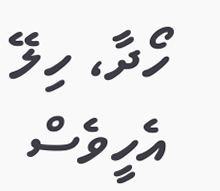ހޯދާ، ހިލޭ އެހީވެސް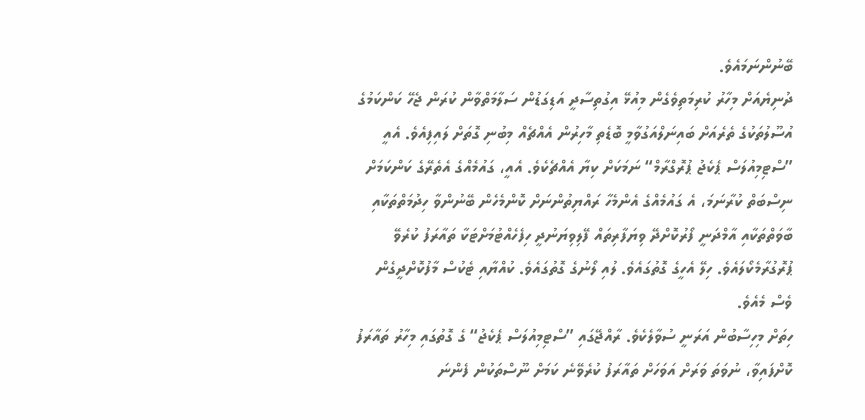ބޭނުންނަމައެވެ.
ދުނިޔެއަށް މިހާރު ކުރިމަތިވެގެން މިއުޅޭ އިގުތިސާދީ އަޑިގަޑުން ސަލާމަތްވާން ކުރަން ޖެހޭ ކަންކަމުގެ އުސޫލުތަކުގެ ތެރެއަށް ބައިނަލްއަގުވާމީ ބޮޑެތި މާހިރުން އެއްޗެއް މިބުނި ގޮތަށް ލައިފިއެވެ. އެއީ ”ސްޓިމިއުލަސް ޕެކެޖު ޕުރޮގްރާމް“ ނަމަކަށް ކިޔާ އެއްޗެކެވެ. އެއީ، ގައުމެއްގެ އެތެރޭގެ ކަންކަމަށް ނިސްބަތް ކުރާނަމަ، އެ ގައުމެއްގެ އެންމެހާ ރައްޔިތުންނަށް ކޮންމެހެން ބޭނުންވާ ހިދުމަތްތަކާއި ބާވަތްތަކާއި އާމްދަނީ ފޯރުކޮށްދޭ ވިޔަފާރިތައް ފޭލިވިޔަނުދީ ހިފެހެއްޓުމަށްޓަކާ ތައާރަފު ކުރެވޭ ޕުރޮގުރާމެކޯލައެވެ. ހިލޭ އެހީގެ ގޮތުގައެވެ. ލުއި ލޯނުގެ ގޮތުގައެވެ. ކުއްޔާއި ޓެކުސް މާފުކޮށްދީގެން ވެސް މެއެވެ.
ހިތަށް މިހިސާބުން އަރަނީ ސުވާލެކެވެ. ރާއްޖޭގައި ”ސްޓިމިއުލަސް ޕެކެޖު“ ގެ ގޮތުގައި މިހާރު ތައާރަފު ކޮށްފައިވާ، ނުވަތަ ވަރަށް އަވަހަށް ތައާރަފު ކުރެވޭނެ ކަމަށް ނޫސްތަކުން ފެންނަ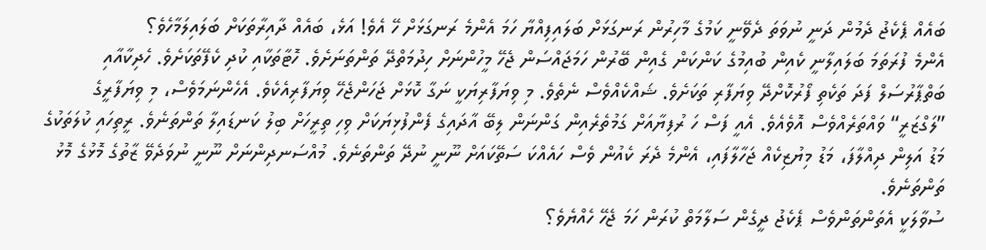ބައެއް ޕެކެޖު ދެމުން ދަނީ ނުވަތަ ދެވޭނީ ކަމުގެ މާހިރުން ރަނގަޅަށް ބަލައިފިއްޔާ ހަމަ އެންމެ ރަނގަޅަށް ހޭ އެވެ! އަޅެ، ބައެއް ދާއިރާތަކަށް ބަލައިލަމާހެވެ؟
އެންމެ ފުރަތަމަ ބަލައިލާނީ ކެއިން ބުއިމުގެ ކަންކަން ގެއިން ބޭރުން ހަމަޖައްސަން ޖެހޭ މީހުންނަށް ހިދުމަތްދޭ ތަންތަނަށެވެ. ހޮޓާތަކާއި ކުދި ކެފޭތަކަށެވެ. ހެދިކާއާއި ބަތްޕާރުސަލް ފަދަ ތަކެތި ފޯރުކޮށްދޭ ވިޔަފާރި ތަކަށެވެ. ޝައްކެއްވެސް ނެތެވެ. މި ވިޔަފާރިޔަކީ ނަގާ ކޮޅަށް ޖަހަންޖެހޭ ވިޔަފާރިއެކެވެ. އެހެންނަމަވެސް، މި ވިޔަފާރީގެ ”ލަގްޒަރީ“ ވައްތަރެއްވެސް އޮވެއެވެ. އެއީ ފަސް ހަ ރުފިޔާއަށް ގަމުތެރެއިން ގަންނަން ލިބޭ އާދައިގެ ފެންފުޅިޔަކަށް ވިހި ތިރީހަށް ބިލު ކަނޑައިލާ ތަންތަނެވެ. ރީތިހައި ކުލަތަކުގެ މަޑު އަލިން ދިއްލާފަ، މަޑު މިޔުޒިކެއް ޖަހާލާފައި، އެންމެ ދެރަ ކެއުން ވެސް ހައެއްކަ ސަތޭކައަށް ނޫނީ ނުދޭ ތަންތަނެވެ. މުއްސަނދިންނަށް ނޫނީ ނުވަދެވޭ ޒާތުގެ މޮޅުގެ މޮޅު ތަންތަނެވެ.
ސުވާލަކީ އެތަންތަންވެސް ޕެކެޖު ދީގެން ސަލާމަތް ކުރަން ހަމަ ޖެހޭ ހެއްޔެވެ؟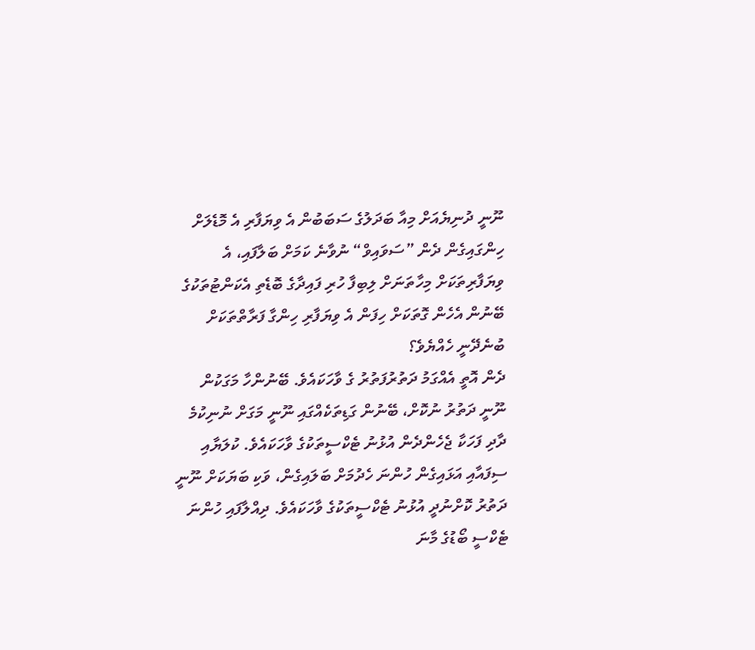ނޫނީ ދުނިޔެއަށް މިއާ ބަދަލުގެ ސަބަބުން އެ ވިޔަފާރި އެ މޮޑެލަށް ހިންގައިގެން ދެން ”ސަވައިވް“ ނުވާނެ ކަމަށް ބަލާފައި، އެ ވިޔަފާރިތަކަށް މިހާތަނަށް ލިބިފާ ހުރި ފައިދާގެ ބޮޑެތި އެކަންޓުތަކުގެ ބޭނުން އެހެން ގޮތަކަށް ހިފަން އެ ވިޔަފާރި ހިންގާ ފަރާތްތަކަށް ބުނެދޭނީ ހެއްޔެވެ؟
ދެން އޮތީ އެއްގަމު ދަތުރުފަތުރު ގެ ވާހަކައެވެ. ބޭނުންހާ މަގަކުން ނޫނީ ދަތުރު ނުކޮށް، ބޭނުން ގަޑިތަކެއްގައި ނޫނީ މަގަށް ނުނިކުމެ ދާދި ފަހަކާ ޖެހެންދެން އުޅުނު ޓެކްސީތަކުގެ ވާހަކައެވެ. ކުލަޔާއި ސިފައާއި އަޅައިގެން ހުންނަ ހެދުމަށް ބަލައިގެން، ވަކި ބަޔަކަށް ނޫނީ ދަތުރު ކޮށްނުދީ އުޅުނު ޓެކްސީތަކުގެ ވާހަކައެވެ. ދިއްލާފައި ހުންނަ ޓެކްސީ ބޯޑުގެ މާނަ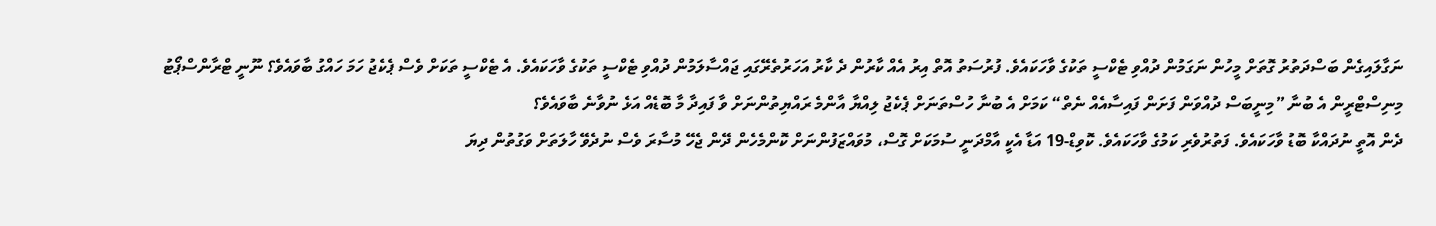ނަގާލައިގެން ބަސްދަތުރު ގޮތަށް މީހުން ނަގަމުން ދުއްވި ޓެކްސީ ތަކުގެ ވާހަކައެވެ. ފުރުސަތު އޮތް އިރު އެއް ކާރުން ދެ ކާރު އަހަރުތެރޭގައި ޖައްސާލަމުން ދުއްވި ޓެކްސީ ތަކުގެ ވާހަކައެވެ. އެ ޓެކްސީ ތަކަށް ވެސް ޕެކެޖު ހަމަ ހައްގު ބާވައެވެ؟ ނޫނީ ޓްރާންސްޕޯޓު މިނިސްޓްރީން އެ ބުނާ ”މިނީބަސް ދުއްވަން ފަށަން ފައިސާއެއް ނެތް“ ކަމަށް އެ ބުނާ ހުސްތަނަށް ޕެކެޖު ލިއްޔާ އާންމެ ރައްޔިތުންނަށް ވާ ފައިދާ މާ ބޮޑެއް އަޅެ ނުވާނެ ބާވައެވެ؟
ދެން އޮތީ ނުދައްކާ ބޮޑު ވާހަކައެވެ. ފަތުރުވެރި ކަމުގެ ވާހަކައެވެ. ކޮވިޑް-19 އަޑާ އެކީ އާމްދަނީ ސުމަކަށް ގޮސް، މުވައްޒަފުންނަށް ކޮންމެހެން ދޭން ޖެހޭ މުސާރަ ވެސް ނުދެވޭ ހާލަތަށް ވަގުތުން ދިޔަ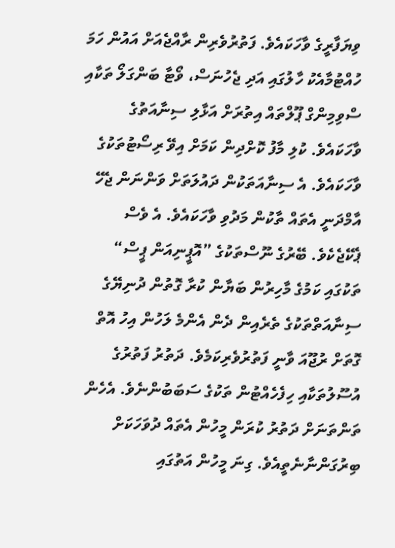ވިޔަފާރީގެ ވާހަކައެވެ. ފަތުރުވެރިން ރާއްޖެއަށް އައުން ހަމަ ހުއްޓުމާއެކު ހާލުގައި އަދި ޖެހުނަސް، ވޯޓާ ބަންގަލޯ ތަކާއި ސްވިމިންގް ޕޫލްތައް އިތުރަށް އަޅާލި ސިނާއަތުގެ ވާހަކައެވެ. ކުލި މާފު ކޮށްދިން ކަމަށް އިވޭ ރިސޯޓުތަކުގެ ވާހަކައެވެ. އެ ސިނާއަތަކުން ދައުލަތަށް ވަންނަން ޖެހޭ އާމްދަނީ އެތައް ތާކުން މަދުވި ވާހަކައެވެ. އެ ވެސް ޕެކޭޖެކެވެ. ބޭރުގެ ނޫސްތަކުގެ ”އޮޕީނިއަން ޕީސް“ ތަކުގައި ކަމުގެ މާހިރުން ބަޔާން ކުރާ ގޮތުން ދުނިޔޭގެ ސިނާއަތްތަކުގެ ތެރެއިން ދެން އެންމެ ލަހުން އިހު އޮތް ގޮތަށް ރުޖޫއަ ވާނީ ފަތުރުވެރިކަމެވެ. ދަތުރު ފަތުރުގެ އުސޫލުތަކާއި ހިފެހެއްޓުން ތަކުގެ ސަބަބުންނެވެ. އެހެން ތަންތަނަށް ދަތުރު ކުރަން މީހުން އެތައް ދުވަހަކަށް ބިރުގަންނާނެތީއެވެ. ގިނަ މީހުން އަތުގައި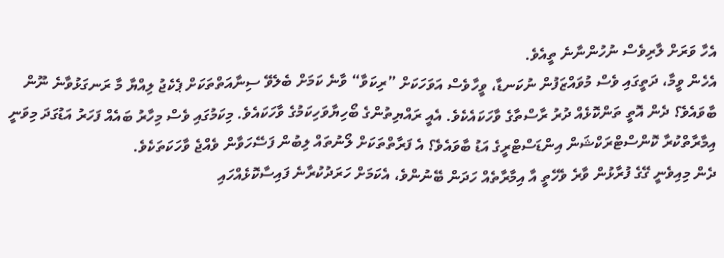އެހާ ވަރަށް ލާރިވެސް ނުހުންނާނެ ތީއެވެ.
އެހެން ވީމާ، ދަތީގައި ވެސް މުވައްޒަފުން ނުކަނޑާ، ވީހާވެސް އަވަހަކަށް ”ރިކަވާ“ ވާނެ ކަމަށް ބެލެވޭ ސިނާއަތްތަކަށް ޕެކެޖު ލިއްޔާ މާ ރަނގަޅުވާނެ ނޫން ބާވައެވެ؟ ދެން އޮތީ ތަންކޮޅެއް ދުރު ރާސްތާގެ ވާހަކައެކެވެ. އެއީ ރައްޔިތުންގެ ބޯހިޔާވަހިކަމުގެ ވާހަކައެވެ. މިކަމުގައި ވެސް މިހާރު ބައެއް ފަހަރު އަޑުގަދަ މިވަނީ އިމާރާތްކުރާ ކޮންސްޓްރަކްޝަން އިންޑަސްޓްރީގެ އަޑު ބާވައެވެ؟ އެ ފަރާތްތަކަށް ލޯނުތައް ލިބުން ފަސޭހަވާން ވެއްޖެ ވާހަކަތަކެވެ.
ދެން މިއިވެނީ ގޭގެ ފުރާޅުން ވާރެ ވެހޭތީ އާ އިމާރާތެއް ހަދަން ބޭނުންވެ، އެކަމަށް ހަރަދުކުރާނެ ފައިސާކޮޅެއްހައި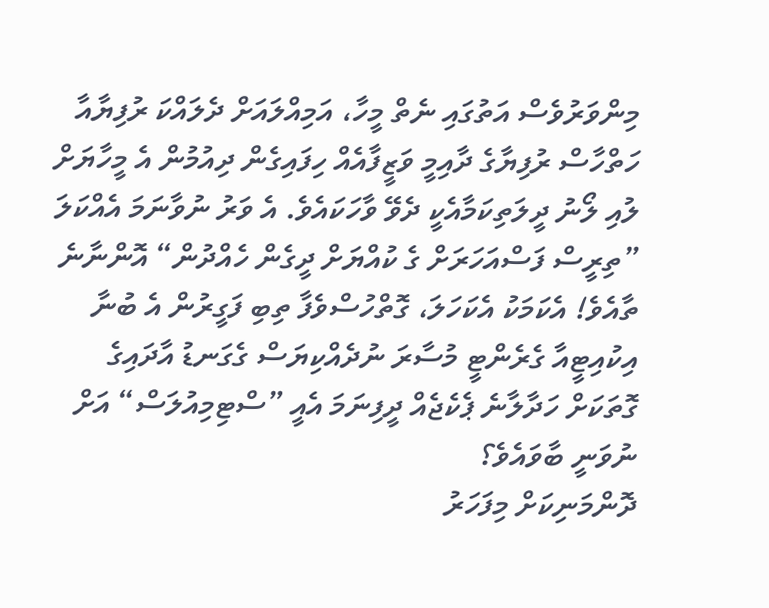މިންވަރުވެސް އަތުގައި ނެތް މީހާ، އަމިއްލައަށް ދެލައްކަ ރުފިޔާއާ ހަތްހާސް ރުފިޔާގެ ދާއިމީ ވަޒީފާއެއް ހިފައިގެން ދިއުމުން އެ މީހާޔަށް ލުއި ލޯނު ދީލަތިކަމާއެކީ ދެވޭ ވާހަކައެވެ. އެ ވަރު ނުވާނަމަ އެއްކަލަ ”ތިރީސް ފަސްއަހަރަށް ގެ ކުއްޔަށް ދީގެން ހެއްދުން“ އޮންނާނެ ތާއެވެ! އެކަމަކު އެކަހަލަ، ގޮތްހުސްވެފާ ތިބި ފަގީރުން އެ ބުނާ އިކުއިޓީއާ ގެރެންޓީ މުސާރަ ނުދެއްކިޔަސް ގެގަނޑު އާދައިގެ ގޮތަކަށް ހަދާލާނެ ޕެކެޖެއް ދީފިނަމަ އެއީ ”ސްޓިމިއުލަސް“ އަށް ނުވަނީ ބާވައެވެ؟
ދޮންމަނިކަށް މިފަހަރު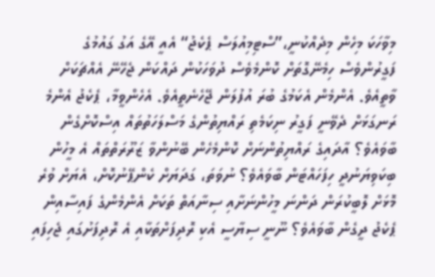މިވާހަކަ މިހެން މިދެއްކުނީ،”ސްޓިމިއުލަސް ޕެކެޖު“ އެއީ އޭގެ އަގު ގައުމުގެ ފަގީރުންވެސް ހިމެނޭގޮތަށް ކޮންމެވެސް ދުވަހަކުން ދައްކަން ޖެހޭނޭ އެއްޗަކަށް ވާތީއެވެ. އެންމެން އެކަމުގެ ބުރަ އުފުލަން ޖޭހެނެތީއެވެ. އެހެންވީމާ، ޕެކެޖު އެންމެ ރަނގަޅަށް ދެވޭނީ ފަގީރު ނިކަމެތި ރައްޔިތުންގެ މަސްލަހަތުތައް އިސްކޮށްގެން ބާވައެވެ؟ އާދައިގެ ރައްޔިތުންނަށް ކޮންމެހެން ބޭނުންވާ ޒަރޫރަތްތައް އެ މީހުން ބިކަވިޔަނުދީ ހިފަހައްޓަން ބާވައެވެ؟ ނުވަތަ، ގަދަޔަށް ކެންޕޭނުކޮށް، އެޔަށް ވުރެ މޮޅަށް ލޮބީކުރަން ދަންނަ މީހުންނަށާއި ސިނާއަތް ތަކަށް އެންމެންގެ ފައިސާއިން ޕެކެޖު ދީގެން ބާވައެވެ؟ ނޫނީ ސިޔާސީ އެކި ރޮދިފަށްތަކާއި އެ ރޮދިފަށުގައި ޖެހިފައި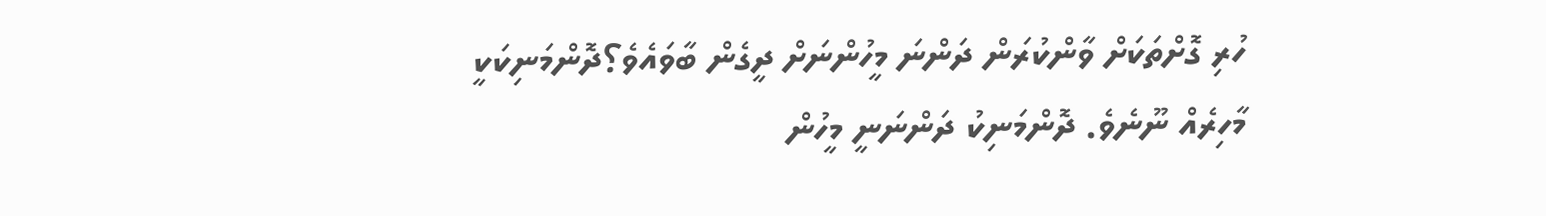ހުރި ގޮށްތަކަށް ވާންކުރަން ދަންނަ މީހުންނަށް ދީގެން ބާވައެވެ؟ދޮންމަނިކަކީ މާހިރެއް ނޫނެވެ. ދޮންމަނިކު ދަންނަނީ މީހުން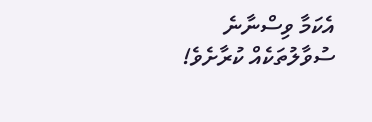އެކަމާ ވިސްނާނެ ސުވާލުތަކެއް ކުރާށެވެ!